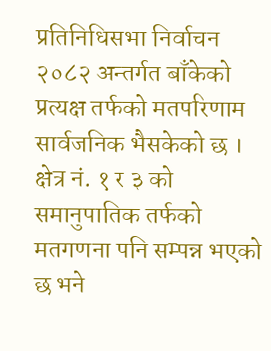प्रतिनिधिसभा निर्वाचन २०८२ अन्तर्गत बाँकेको प्रत्यक्ष तर्फको मतपरिणाम सार्वजनिक भैसकेको छ । क्षेत्र नं. १ र ३ को समानुपातिक तर्फको मतगणना पनि सम्पन्न भएको छ भने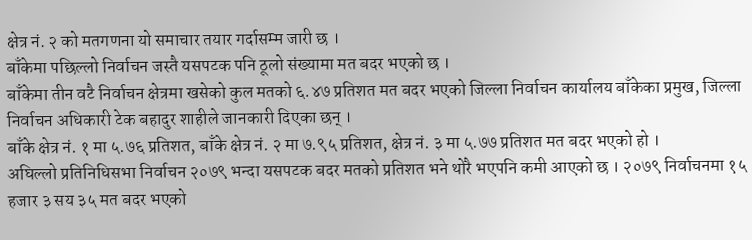क्षेत्र नं. २ को मतगणना यो समाचार तयार गर्दासम्म जारी छ ।
बाँकेमा पछिल्लो निर्वाचन जस्तै यसपटक पनि ठूलो संख्यामा मत बदर भएको छ ।
बाँकेमा तीन वटै निर्वाचन क्षेत्रमा खसेको कुल मतको ६.४७ प्रतिशत मत बदर भएको जिल्ला निर्वाचन कार्यालय बाँकेका प्रमुख, जिल्ला निर्वाचन अधिकारी टेक बहादुर शाहीले जानकारी दिएका छन् ।
बाँके क्षेत्र नं. १ मा ५.७६ प्रतिशत, बाँके क्षेत्र नं. २ मा ७.९५ प्रतिशत, क्षेत्र नं. ३ मा ५.७७ प्रतिशत मत बदर भएको हो ।
अघिल्लो प्रतिनिधिसभा निर्वाचन २०७९ भन्दा यसपटक बदर मतको प्रतिशत भने थोरै भएपनि कमी आएको छ । २०७९ निर्वाचनमा १५ हजार ३ सय ३५ मत बदर भएको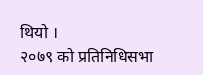थियो ।
२०७९ को प्रतिनिधिसभा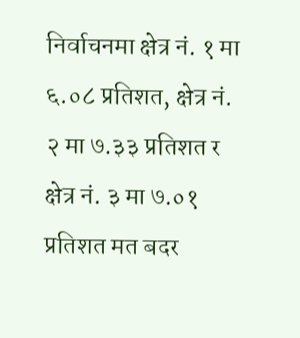निर्वाचनमा क्षेत्र नं. १ मा ६.०८ प्रतिशत, क्षेत्र नं. २ मा ७.३३ प्रतिशत र क्षेत्र नं. ३ मा ७.०१ प्रतिशत मत बदर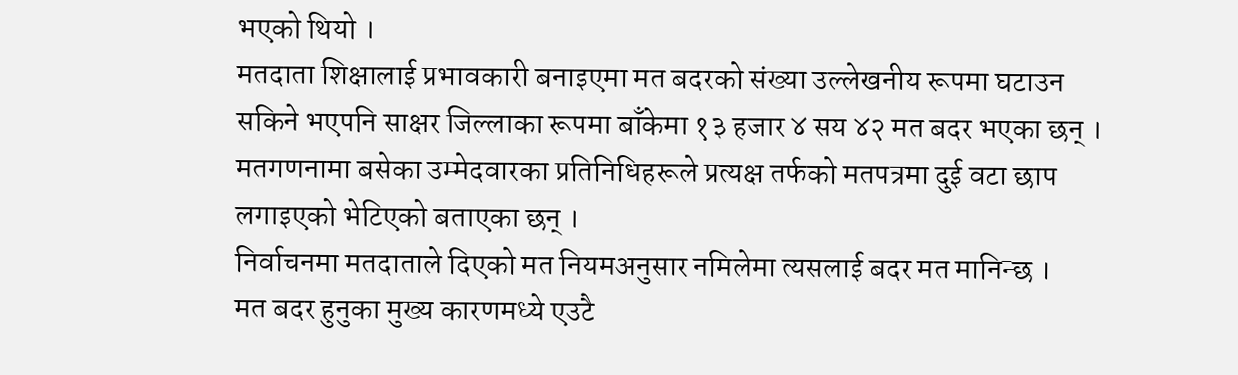भएको थियो ।
मतदाता शिक्षालाई प्रभावकारी बनाइएमा मत बदरको संख्या उल्लेखनीय रूपमा घटाउन सकिने भएपनि साक्षर जिल्लाका रूपमा बाँकेमा १३ हजार ४ सय ४२ मत बदर भएका छन् ।
मतगणनामा बसेका उम्मेदवारका प्रतिनिधिहरूले प्रत्यक्ष तर्फको मतपत्रमा दुई वटा छाप लगाइएको भेटिएको बताएका छन् ।
निर्वाचनमा मतदाताले दिएको मत नियमअनुसार नमिलेमा त्यसलाई बदर मत मानिन्छ ।
मत बदर हुनुका मुख्य कारणमध्ये एउटै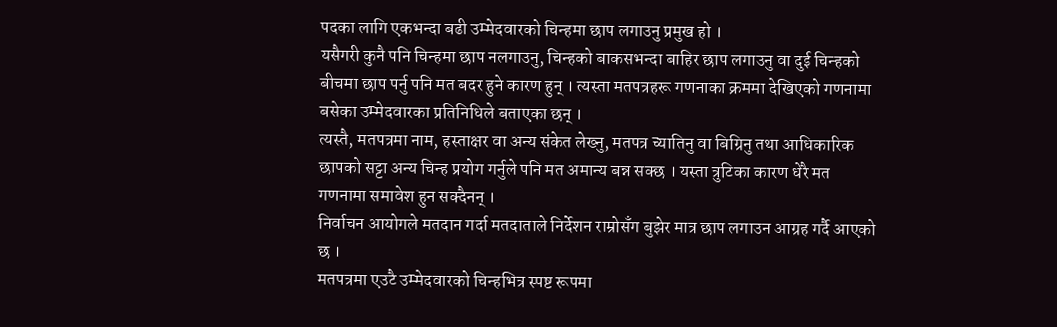पदका लागि एकभन्दा बढी उम्मेदवारको चिन्हमा छाप लगाउनु प्रमुख हो ।
यसैगरी कुनै पनि चिन्हमा छाप नलगाउनु, चिन्हको बाकसभन्दा बाहिर छाप लगाउनु वा दुई चिन्हको बीचमा छाप पर्नु पनि मत बदर हुने कारण हुन् । त्यस्ता मतपत्रहरू गणनाका क्रममा देखिएको गणनामा बसेका उम्मेदवारका प्रतिनिधिले बताएका छन् ।
त्यस्तै, मतपत्रमा नाम, हस्ताक्षर वा अन्य संकेत लेख्नु, मतपत्र च्यातिनु वा बिग्रिनु तथा आधिकारिक छापको सट्टा अन्य चिन्ह प्रयोग गर्नुले पनि मत अमान्य बन्न सक्छ । यस्ता त्रुटिका कारण धेरै मत गणनामा समावेश हुन सक्दैनन् ।
निर्वाचन आयोगले मतदान गर्दा मतदाताले निर्देशन राम्रोसँग बुझेर मात्र छाप लगाउन आग्रह गर्दै आएको
छ ।
मतपत्रमा एउटै उम्मेदवारको चिन्हभित्र स्पष्ट रूपमा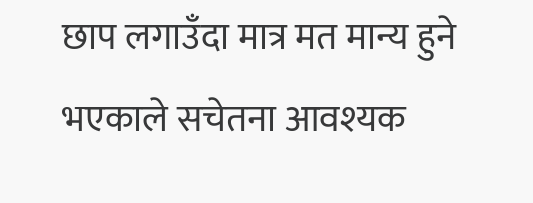छाप लगाउँदा मात्र मत मान्य हुने भएकाले सचेतना आवश्यक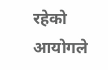रहेको आयोगले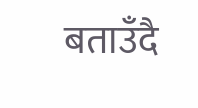बताउँदै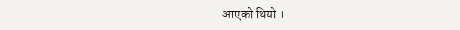आएको थियो ।